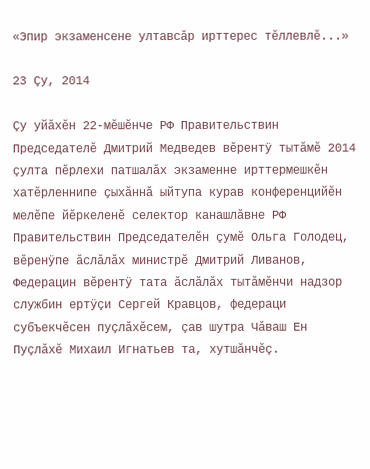«Эпир экзаменсене ултавсăр ирттерес тĕллевлĕ...»

23 Çу, 2014

Çу уйăхĕн 22-мĕшĕнче РФ Правительствин Председателĕ Дмитрий Медведев вĕрентÿ тытăмĕ 2014 çулта пĕрлехи патшалăх экзаменне ирттермешкĕн хатĕрленнипе çыхăннă ыйтупа курав конференцийĕн мелĕпе йĕркеленĕ селектор канашлăвне РФ Правительствин Председателĕн çумĕ Ольга Голодец, вĕренÿпе ăслăлăх министрĕ Дмитрий Ливанов, Федерацин вĕрентÿ тата ăслăлăх тытăмĕнчи надзор службин ертÿçи Сергей Кравцов, федераци субъекчĕсен пуçлăхĕсем, çав шутра Чăваш Ен Пуçлăхĕ Михаил Игнатьев та, хутшăнчĕç.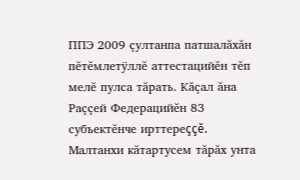ППЭ 2009 çултанпа патшалăхăн пĕтĕмлетÿллĕ аттестацийĕн тĕп мелĕ пулса тăрать. Кăçал ăна Раççей Федерацийĕн 83 субъектĕнче ирттереççĕ. Малтанхи кăтартусем тăрăх унта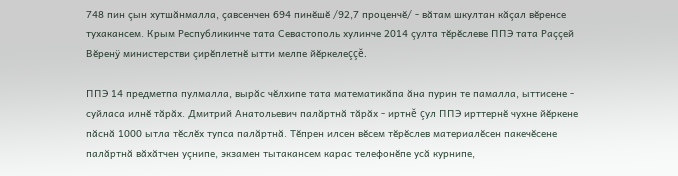748 пин çын хутшăнмалла, çавсенчен 694 пинĕшĕ /92,7 проценчĕ/ - вăтам шкултан кăçал вĕренсе тухакансем. Крым Республикинче тата Севастополь хулинче 2014 çулта тĕрĕслеве ППЭ тата Раççей Вĕренÿ министерстви çирĕплетнĕ ытти мелпе йĕркелеççĕ.

ППЭ 14 предметпа пулмалла, вырăс чĕлхипе тата математикăпа ăна пурин те памалла, ыттисене - суйласа илнĕ тăрăх. Дмитрий Анатольевич палăртнă тăрăх - иртнĕ çул ППЭ ирттернĕ чухне йĕркене пăснă 1000 ытла тĕслĕх тупса палăртнă. Тĕпрен илсен вĕсем тĕрĕслев материалĕсен пакечĕсене палăртнă вăхăтчен уçнипе, экзамен тытакансем карас телефонĕпе усă курнипе,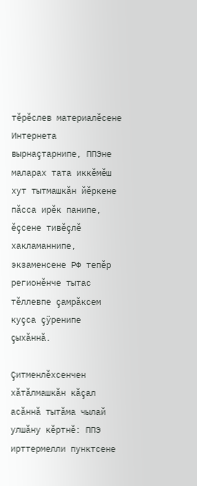тĕрĕслев материалĕсене Интернета вырнаçтарнипе, ППЭне маларах тата иккĕмĕш хут тытмашкăн йĕркене пăсса ирĕк панипе, ĕçсене тивĕçлĕ хакламаннипе, экзаменсене РФ тепĕр регионĕнче тытас тĕллевпе çамрăксем куçса çÿренипе çыхăннă.

Çитменлĕхсенчен хăтăлмашкăн кăçал асăннă тытăма чылай улшăну кĕртнĕ: ППЭ ирттермелли пунктсене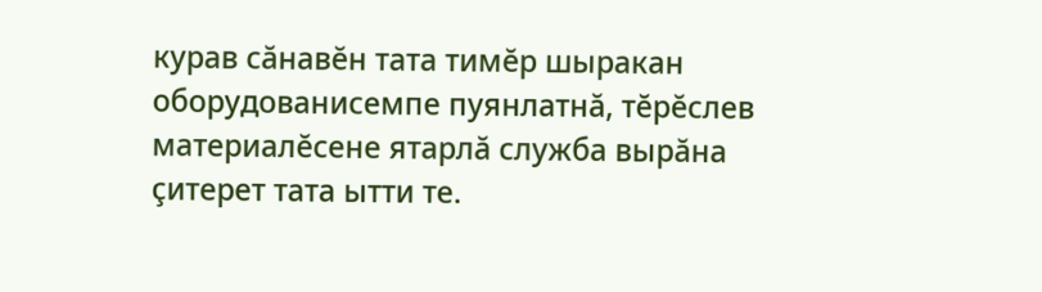курав сăнавĕн тата тимĕр шыракан оборудованисемпе пуянлатнă, тĕрĕслев материалĕсене ятарлă служба вырăна çитерет тата ытти те.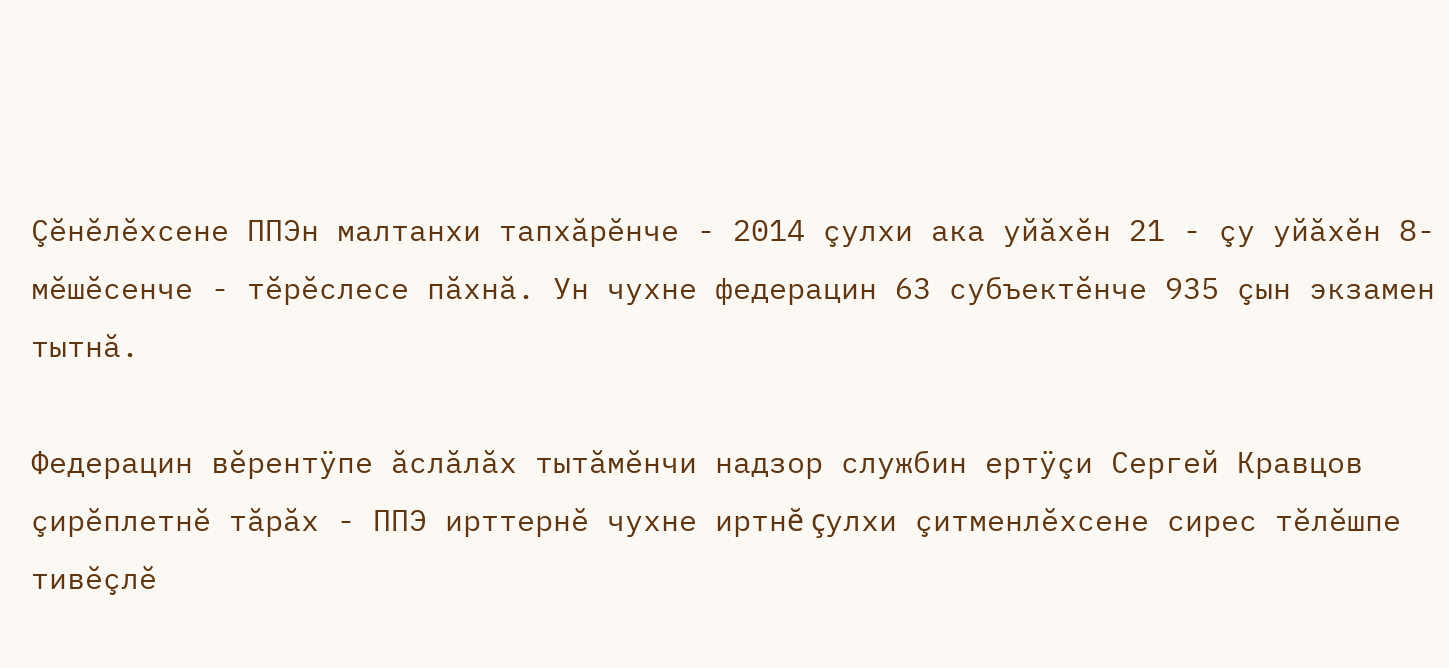Çĕнĕлĕхсене ППЭн малтанхи тапхăрĕнче - 2014 çулхи ака уйăхĕн 21 - çу уйăхĕн 8-мĕшĕсенче - тĕрĕслесе пăхнă. Ун чухне федерацин 63 субъектĕнче 935 çын экзамен тытнă.

Федерацин вĕрентÿпе ăслăлăх тытăмĕнчи надзор службин ертÿçи Сергей Кравцов çирĕплетнĕ тăрăх - ППЭ ирттернĕ чухне иртнĕ çулхи çитменлĕхсене сирес тĕлĕшпе тивĕçлĕ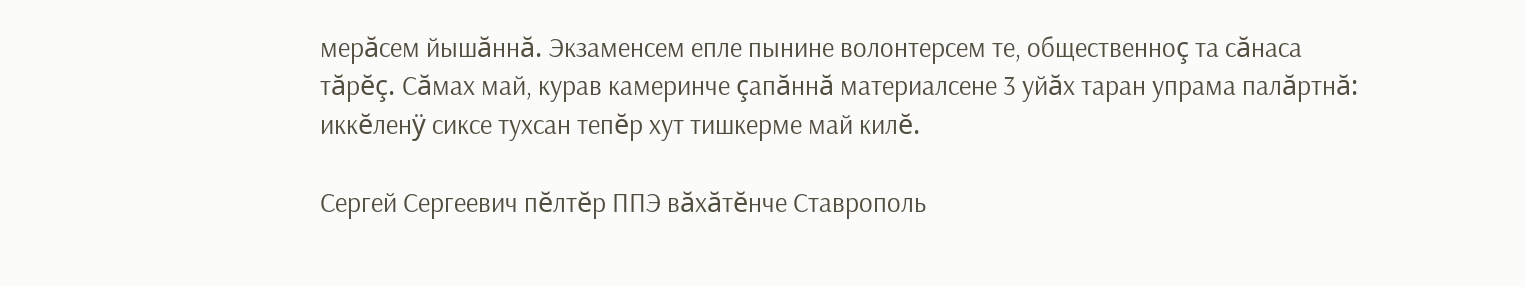мерăсем йышăннă. Экзаменсем епле пынине волонтерсем те, общественноç та сăнаса тăрĕç. Сăмах май, курав камеринче çапăннă материалсене 3 уйăх таран упрама палăртнă: иккĕленÿ сиксе тухсан тепĕр хут тишкерме май килĕ.

Сергей Сергеевич пĕлтĕр ППЭ вăхăтĕнче Ставрополь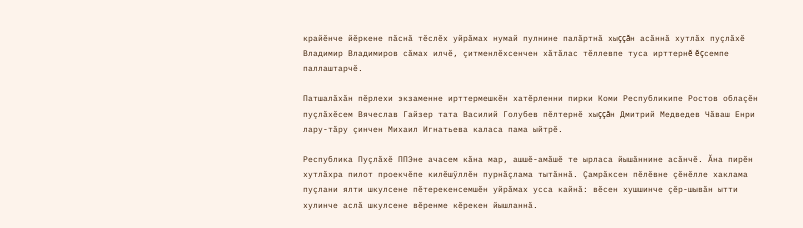крайĕнче йĕркене пăснă тĕслĕх уйрăмах нумай пулнине палăртнă хыççăн асăннă хутлăх пуçлăхĕ Владимир Владимиров сăмах илчĕ, çитменлĕхсенчен хăтăлас тĕллевпе туса ирттернĕ ĕçсемпе паллаштарчĕ.

Патшалăхăн пĕрлехи экзаменне ирттермешкĕн хатĕрленни пирки Коми Республикипе Ростов облаçĕн пуçлăхĕсем Вячеслав Гайзер тата Василий Голубев пĕлтернĕ хыççăн Дмитрий Медведев Чăваш Енри лару-тăру çинчен Михаил Игнатьева каласа пама ыйтрĕ.

Республика Пуçлăхĕ ППЭне ачасем кăна мар, ашшĕ-амăшĕ те ырласа йышăннине асăнчĕ. Ăна пирĕн хутлăхра пилот проекчĕпе килĕшÿллĕн пурнăçлама тытăннă. Çамрăксен пĕлĕвне çĕнĕлле хаклама пуçлани ялти шкулсене пĕтерекенсемшĕн уйрăмах усса кайнă: вĕсен хушшинче çĕр-шывăн ытти хулинче аслă шкулсене вĕренме кĕрекен йышланнă.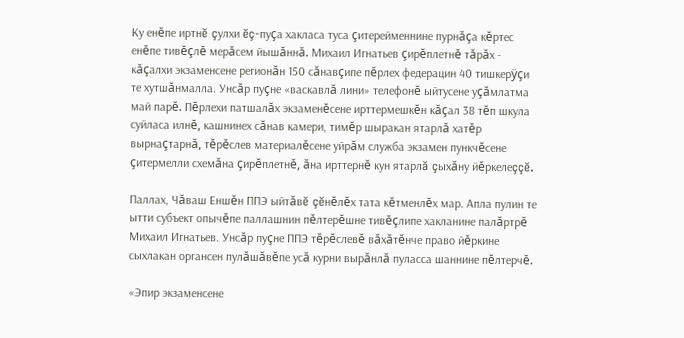Ку енĕпе иртнĕ çулхи ĕç-пуçа хакласа туса çитерейменнине пурнăçа кĕртес енĕпе тивĕçлĕ мерăсем йышăннă. Михаил Игнатьев çирĕплетнĕ тăрăх - кăçалхи экзаменсене регионăн 150 сăнавçипе пĕрлех федерацин 40 тишкерÿçи те хутшăнмалла. Унсăр пуçне «васкавлă лини» телефонĕ ыйтусене уçăмлатма май парĕ. Пĕрлехи патшалăх экзаменĕсене ирттермешкĕн кăçал 38 тĕп шкула суйласа илнĕ, кашнинех сăнав камери, тимĕр шыракан ятарлă хатĕр вырнаçтарнă, тĕрĕслев материалĕсене уйрăм служба экзамен пункчĕсене çитермелли схемăна çирĕплетнĕ, ăна ирттернĕ кун ятарлă çыхăну йĕркелеççĕ.

Паллах, Чăваш Еншĕн ППЭ ыйтăвĕ çĕнĕлĕх тата кĕтменлĕх мар. Апла пулин те ытти субъект опычĕпе паллашнин пĕлтерĕшне тивĕçлипе хакланине палăртрĕ Михаил Игнатьев. Унсăр пуçне ППЭ тĕрĕслевĕ вăхăтĕнче право йĕркине сыхлакан органсен пулăшăвĕпе усă курни вырăнлă пуласса шаннине пĕлтерчĕ.

«Эпир экзаменсене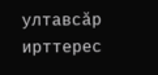ултавсăр ирттерес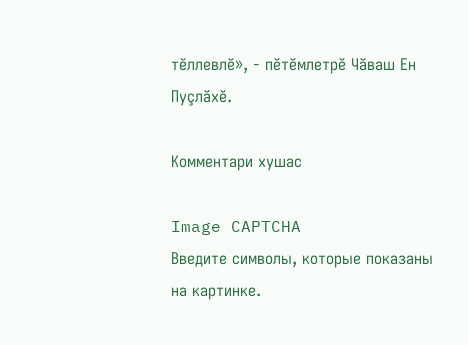тĕллевлĕ», - пĕтĕмлетрĕ Чăваш Ен Пуçлăхĕ.

Комментари хушас

Image CAPTCHA
Введите символы, которые показаны на картинке.